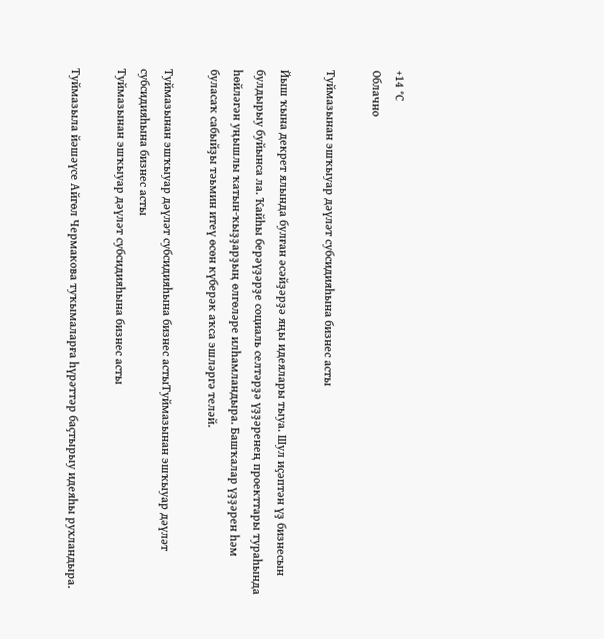+14 °С
Облачно

Туймазынан эшҡыуар дәүләт субсидияһына бизнес асты

Йыш ҡына декрет ялында булған әсәйҙәрҙә яңы идеялары тыуа. Шул иҫәптән үҙ бизнесын булдырыу буйынса ла. Ҡайһы берәүҙәрҙе социаль селтәрҙә үҙҙәренең проекттары тураһында һөйләгән уңышлы ҡатын-ҡыҙҙарҙың өлгөләре илһамландыра. Башҡалар үҙҙәрен һәм буласаҡ сабыйҙы тәьмин итеү өсөн күберәк аҡса эшләргә теләй.

Туймазынан эшҡыуар дәүләт субсидияһына бизнес астыТуймазынан эшҡыуар дәүләт субсидияһына бизнес асты
Туймазынан эшҡыуар дәүләт субсидияһына бизнес асты

Туймазыла йәшәүсе Айгөл Чермакова туҡымаларға һүрәттәр баҫтырыу идеяһы рухландыра.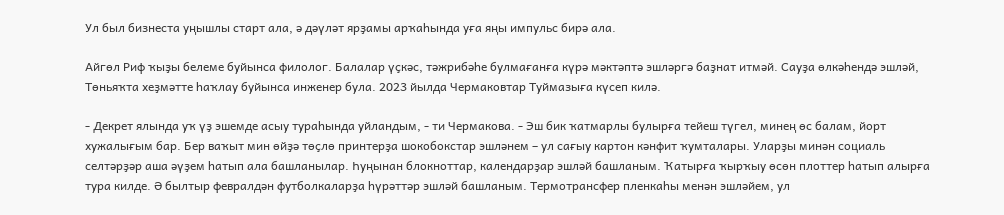Ул был бизнеста уңышлы старт ала, ә дәүләт ярҙамы арҡаһында уға яңы импульс бирә ала.

Айгөл Риф ҡыҙы белеме буйынса филолог. Балалар үҫкәс, тәжрибәһе булмағанға күрә мәктәптә эшләргә баҙнат итмәй. Сауҙа өлкәһендә эшләй, Төньяҡта хеҙмәтте һаҡлау буйынса инженер була. 2023 йылда Чермаковтар Туймазыға күсеп килә.

- Декрет ялында уҡ үҙ эшемде асыу тураһында уйландым, - ти Чермакова. - Эш бик ҡатмарлы булырға тейеш түгел, минең өс балам, йорт хужалығым бар. Бер ваҡыт мин өйҙә төҫлө принтерҙа шокобокстар эшләнем – ул сағыу картон кәнфит ҡумталары. Уларҙы минән социаль селтәрҙәр аша әүҙем һатып ала башланылар. Һуңынан блокноттар, календарҙар эшләй башланым. Ҡатырға ҡырҡыу өсөн плоттер һатып алырға тура килде. Ә былтыр февралдән футболкаларҙа һүрәттәр эшләй башланым. Термотрансфер пленкаһы менән эшләйем, ул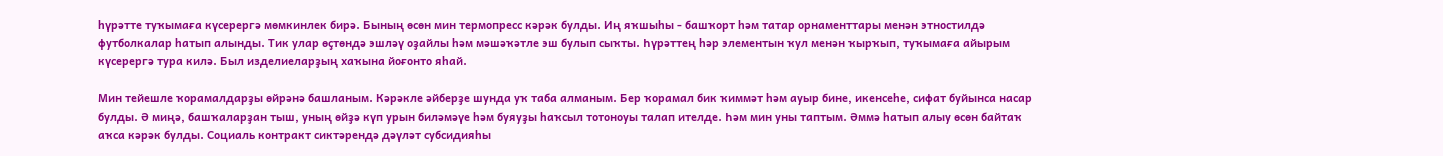һүрәтте туҡымаға күсерергә мөмкинлек бирә. Бының өсөн мин термопресс кәрәк булды. Иң яҡшыһы - башҡорт һәм татар орнаменттары менән этностилдә футболкалар һатып алынды. Тик улар өҫтөндә эшләү оҙайлы һәм мәшәҡәтле эш булып сыҡты. Һүрәттең һәр элементын ҡул менән ҡырҡып, туҡымаға айырым күсерергә тура килә. Был изделиеларҙың хаҡына йоғонто яһай.

Мин тейешле ҡорамалдарҙы өйрәнә башланым. Кәрәкле әйберҙе шунда уҡ таба алманым. Бер ҡорамал бик ҡиммәт һәм ауыр бине, икенсеһе, сифат буйынса насар булды. Ә миңә, башҡаларҙан тыш, уның өйҙә күп урын биләмәүе һәм буяуҙы һаҡсыл тотоноуы талап ителде. Һәм мин уны таптым. Әммә һатып алыу өсөн байтаҡ аҡса кәрәк булды. Социаль контракт сиктәрендә дәүләт субсидияһы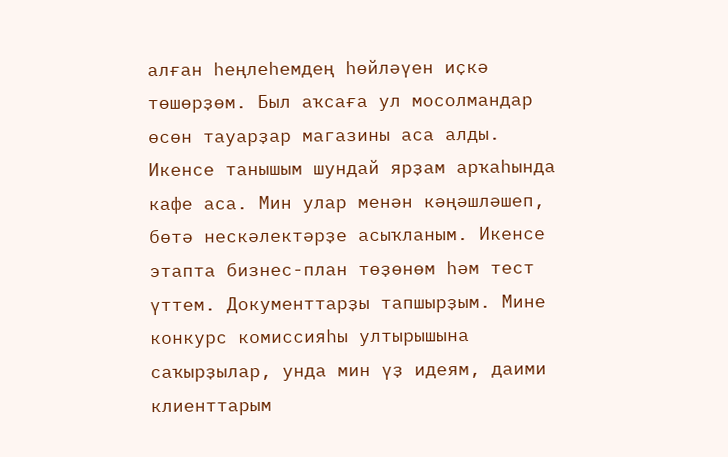алған һеңлеһемдең һөйләүен иҫкә төшөрҙөм. Был аҡсаға ул мосолмандар өсөн тауарҙар магазины аса алды. Икенсе танышым шундай ярҙам арҡаһында кафе аса. Мин улар менән кәңәшләшеп, бөтә нескәлектәрҙе асыҡланым. Икенсе этапта бизнес-план төҙөнөм һәм тест үттем. Документтарҙы тапшырҙым. Мине конкурс комиссияһы ултырышына саҡырҙылар, унда мин үҙ идеям, даими клиенттарым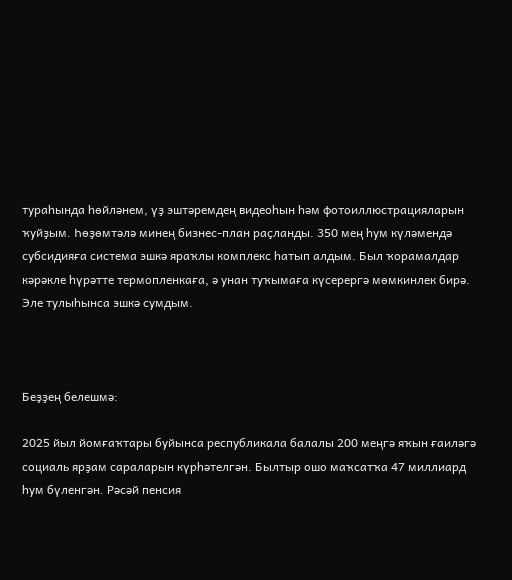тураһында һөйләнем, үҙ эштәремдең видеоһын һәм фотоиллюстрацияларын ҡуйҙым. Һөҙөмтәлә минең бизнес-план раҫланды. 350 мең һум күләмендә субсидияға система эшкә яраҡлы комплекс һатып алдым. Был ҡорамалдар кәрәкле һүрәтте термопленкаға, ә унан туҡымаға күсерергә мөмкинлек бирә. Эле тулыһынса эшкә сумдым.



Беҙҙең белешмә:

2025 йыл йомғаҡтары буйынса республикала балалы 200 меңгә яҡын ғаиләгә социаль ярҙам сараларын күрһәтелгән. Былтыр ошо маҡсатҡа 47 миллиард һум бүленгән. Рәсәй пенсия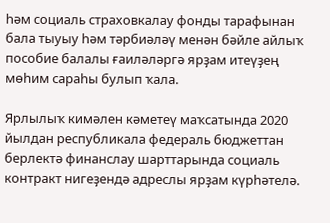һәм социаль страховкалау фонды тарафынан бала тыуыу һәм тәрбиәләү менән бәйле айлыҡ пособие балалы ғаиләләргә ярҙам итеүҙең мөһим сараһы булып ҡала.

Ярлылыҡ кимәлен кәметеү маҡсатында 2020 йылдан республикала федераль бюджеттан берлектә финанслау шарттарында социаль контракт нигеҙендә адреслы ярҙам күрһәтелә.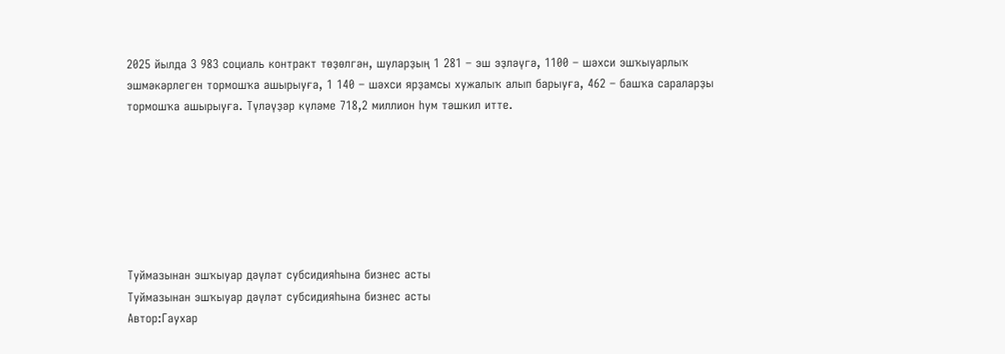2025 йылда 3 983 социаль контракт төҙөлгән, шуларҙың 1 281 – эш эҙләүгә, 1100 – шәхси эшҡыуарлыҡ эшмәкәрлеген тормошҡа ашырыуға, 1 140 – шәхси ярҙамсы хужалыҡ алып барыуға, 462 – башҡа сараларҙы тормошҡа ашырыуға. Түләүҙәр күләме 718,2 миллион һум тәшкил итте.







Туймазынан эшҡыуар дәүләт субсидияһына бизнес асты
Туймазынан эшҡыуар дәүләт субсидияһына бизнес асты
Автор:Гаухар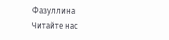Фазуллина
Читайте нас